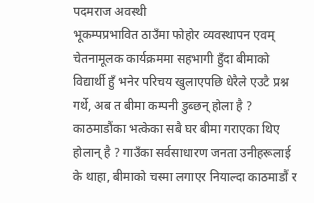पदमराज अवस्थी
भूकम्पप्रभावित ठाउँमा फोहोर व्यवस्थापन एवम् चेतनामूलक कार्यक्रममा सहभागी हुँदा बीमाको विद्यार्थी हुँ भनेर परिचय खुलाएपछि धेरैले एउटै प्रश्न गर्थे, अब त बीमा कम्पनी डुब्छन् होला है ? काठमाडौंका भत्केका सबै घर बीमा गराएका थिए होलान् है ? गाउँका सर्वसाधारण जनता उनीहरूलाई के थाहा, बीमाको चस्मा लगाएर नियाल्दा काठमाडौं र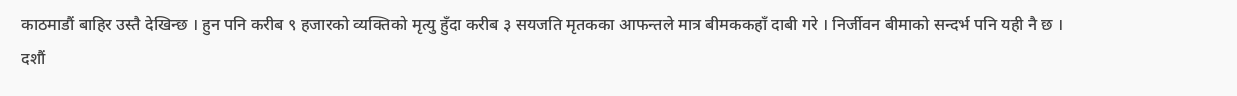काठमाडौं बाहिर उस्तै देखिन्छ । हुन पनि करीब ९ हजारको व्यक्तिको मृत्यु हुँदा करीब ३ सयजति मृतकका आफन्तले मात्र बीमककहाँ दाबी गरे । निर्जीवन बीमाको सन्दर्भ पनि यही नै छ । दशौं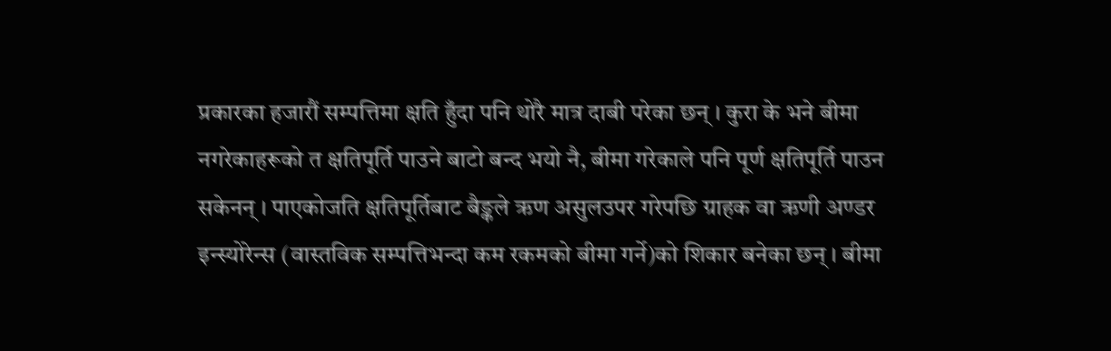प्रकारका हजारौं सम्पत्तिमा क्षति हुँदा पनि थोरै मात्र दाबी परेका छन् । कुरा के भने बीमा नगरेकाहरूको त क्षतिपूर्ति पाउने बाटो बन्द भयो नै, बीमा गरेकाले पनि पूर्ण क्षतिपूर्ति पाउन सकेनन् । पाएकोजति क्षतिपूर्तिबाट बैङ्कले ऋण असुलउपर गरेपछि ग्राहक वा ऋणी अण्डर इन्स्योरेन्स (वास्तविक सम्पत्तिभन्दा कम रकमको बीमा गर्ने)को शिकार बनेका छन् । बीमा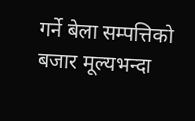गर्ने बेला सम्पत्तिको बजार मूल्यभन्दा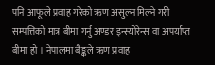पनि आफूले प्रवाह गरेको ऋण असुल्न मिल्ने गरी सम्पत्तिको मात्र बीमा गर्नु अण्डर इन्स्योरेन्स वा अपर्याप्त बीमा हो । नेपालमा बैङ्कले ऋण प्रवाह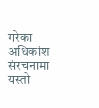गरेका अधिकांश संरचनामा यस्तो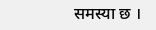समस्या छ ।